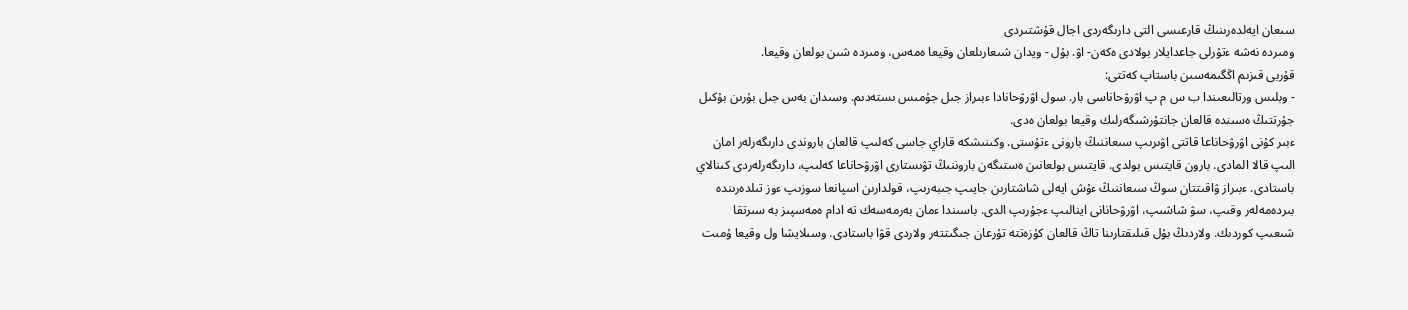سىعان ايەلدەرىنىڭ قارعىسى التى دارىگەردى اجال قۇشتىردى
ومىردە نەشە ءتۇرلى جاعدايلار بولادى ەكەن- اۋ. بۇل - ويدان شىعارىلعان وقيعا ەمەس، ومىردە شىن بولعان وقيعا.
قۇربى قىزىم اڭگىمەسىن باستاپ كەتتى:
- وبلىس ورتالىعىندا ب س م پ اۋرۋحاناسى بار. سول اۋرۋحانادا ءبىراز جىل جۇمىس ىستەدىم. وسىدان بەس جىل بۇرىن بۇكىل جۇرتتىڭ ەسىندە قالعان جانتۇرشىگەرلىك وقيعا بولعان ەدى.
ءبىر كۇنى اۋرۋحاناعا قاتتى اۋىرىپ سىعاننىڭ بارونى ءتۇستى. وكىنىشكە قاراي جاسى كەلىپ قالعان باروندى دارىگەرلەر امان الىپ قالا المادى. بارون قايتىس بولدى. قايتىس بولعانىن ەستىگەن باروننىڭ تۋىستارى اۋرۋحاناعا كەلىپ، دارىگەرلەردى كىنالاي باستادى. ءبىراز ۋاقىتتان سوڭ سىعاننىڭ ءۇش ايەلى شاشتارىن جايىپ جىبەرىپ، قولدارىن اسپانعا سوزىپ ءوز تىلدەرىندە بىردەمەلەر وقىپ، سۋ شاشىپ، اۋرۋحانانى اينالىپ ءجۇرىپ الدى. باسىندا ءمان بەرمەسەك تە ادام ەمەسپىز بە سىرتقا شىعىپ كوردىك. ولاردىڭ بۇل قىلىقتارىنا تاڭ قالعان كۇزەتتە تۇرعان جىگىتتەر ولاردى قۋا باستادى. وسىلايشا ول وقيعا ۇمىت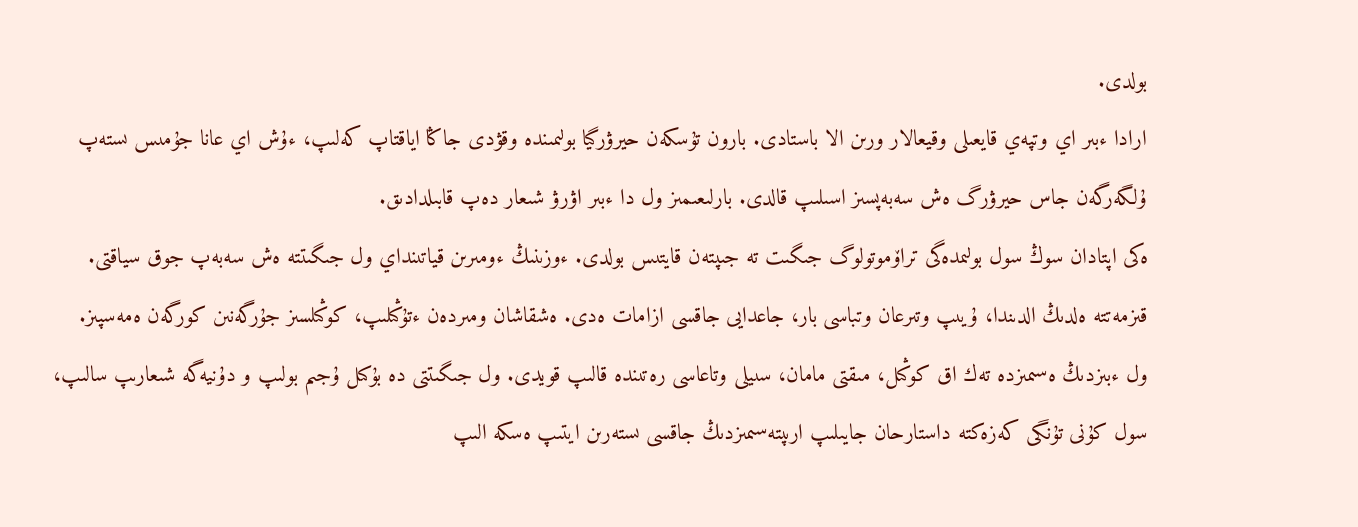بولدى.
ارادا ءبىر اي وتپەي قايعىلى وقيعالار ورىن الا باستادى. بارون تۇسكەن حيرۋرگيا بولىمىندە وقۋدى جاڭا اياقتاپ كەلىپ، ءۇش اي عانا جۇمىس ىستەپ ۇلگەرگەن جاس حيرۋرگ ەش سەبەپسىز اسىلىپ قالدى. بارلىعىمىز ول دا ءبىر اۋرۋ شىعار دەپ قابىلدادىق.
ەكى اپتادان سوڭ سول بولىمدەگى تراۆموتولوگ جىگىت تە جىپتەن قايتىس بولدى. ءوزىنىڭ ءومىرىن قياتىنداي ول جىگىتتە ەش سەبەپ جوق سياقتى. قىزمەتتە ەلدىڭ الدىندا، ۇيىپ وتىرعان وتباسى بار، جاعدايى جاقسى ازامات ەدى. ەشقاشان ومىردەن ءتۇڭىلىپ، كوڭىلسىز جۇرگەنىن كورگەن ەمەسپىز. ول ءبىزدىڭ ەسىمىزدە تەك اق كوڭىل، مىقتى مامان، سىيلى وتاعاسى رەتىندە قالىپ قويدى. ول جىگىتتى دە بۇكىل ۇجىم بولىپ و دۇنيەگە شىعارىپ سالىپ، سول كۇنى تۇنگى كەزەكتە داستارحان جايىلىپ ارىپتەسىمىزدىڭ جاقسى ىستەرىن ايتىپ ەسكە الىپ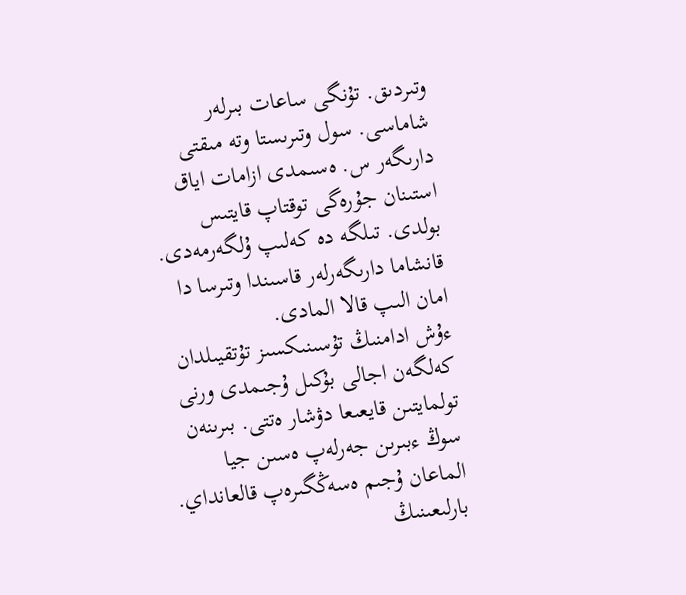وتىردىق. تۇنگى ساعات بىرلەر شاماسى. سول وتىرىستا وتە مىقتى دارىگەر س. ەسىمدى ازامات اياق استىنان جۇرەگى توقتاپ قايتىس بولدى. تىلگە دە كەلىپ ۇلگەرمەدى. قانشاما دارىگەرلەر قاسىندا وتىرسا دا امان الىپ قالا المادى.
ءۇش ادامنىڭ تۇسىنىكسىز تۇتقيىلدان كەلگەن اجالى بۇكىل ۇجىمدى ورنى تولمايتىن قايعىعا دۋشار ەتتى. بىرىنەن سوڭ ءبىرىن جەرلەپ ەسىن جيا الماعان ۇجىم ەسەڭگىرەپ قالعانداي. بارلىعىنىڭ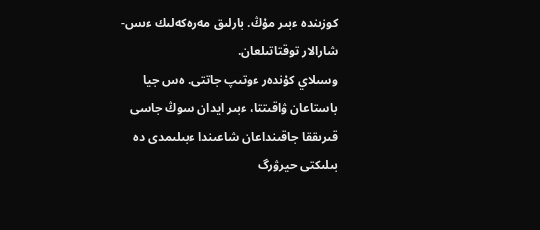كوزىندە ءبىر مۇڭ. بارلىق مەرەكەلىك ءىس- شارالار توقتاتىلعان.
وسىلاي كۇندەر ءوتىپ جاتتى. ەس جيا باستاعان ۋاقىتتا، ءبىر ايدان سوڭ جاسى قىرىققا جاقىنداعان شاعىندا ءبىلىمدى دە بىلىكتى حيرۋرگ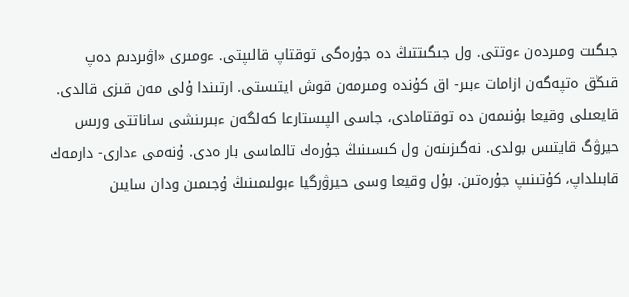جىگىت ومىردەن ءوتتى. ول جىگىتتىڭ دە جۇرەگى توقتاپ قالىپتى. ءومىرى «اۋىردىم دەپ قىڭق ەتپەگەن ازامات ءبىر- اق كۇندە ومىرمەن قوش ايتىستى. ارتىندا ۇلى مەن قىزى قالدى.
قايعىلى وقيعا بۇنىمەن دە توقتامادى، جاسى الپىستارعا كەلگەن ءبىرىنشى ساناتتى ورىس حيرۋگ قايتىس بولدى. نەگىزىنەن ول كىسىنىڭ جۇرەك تالماسى بار ەدى. ۇنەمى ءدارى- دارمەك قابىلداپ، كۇتىنىپ جۇرەتىن. بۇل وقيعا وسى حيرۋرگيا ءبولىمىنىڭ ۇجىمىن ودان سايىن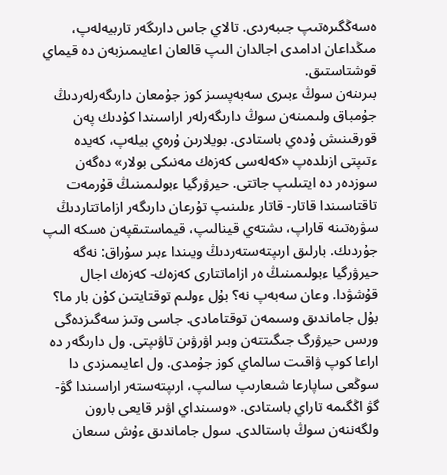ەسەڭگىرەتىپ جىبەردى. تالاي جاس دارىگەر تاربيەلەپ، مىڭداعان ادامدى اجالدان الىپ قالعان اعايىمىزبەن دە قيماي قوشتاستىق.
بىرىنەن سوڭ ءبىرى سەبەپسىز كوز جۇمعان دارىگەرلەردىڭ جۇمباق ولىمىنەن سوڭ دارىگەرلەر اراسىندا كۇدىك پەن قورقىنىش ۇدەي باستادى. بويلارىن ۇرەي بيلەپ، كەيدە ءتىپتى ازىلدەپ «كەلەسى كەزەك مەنىكى بولار» دەگەن سوزدەر دە ايتىلىپ جاتتى. حيرۋرگيا ءبولىمىنىڭ قۇرمەت تاقتاسىندا قاتار- قاتار ءىلىنىپ تۇرعان دارىگەر ازاماتتاردىڭ سۋرەتىنە قاراپ، ىشتەي قينالىپ، قيماستىقپەن ەسكە الىپ جۇردىك. بارلىق ارىپتەستەردىڭ ويىندا ءبىر سۇراق: نەگە حيرۋرگيا ءبولىمىنىڭ ەر ازاماتتارى كەزەك- كەزەك اجال قۇشۋدا. وعان سەبەپ نە؟ بۇل ءولىم توقتايتىن كۇن بار ما؟
بۇل جاماندىق وسىمەن توقتامادى. جاسى وتىز سەگىزدەگى ورىس حيرۋرگ جىگىتتەن وبىر اۋرۋىن تاۋىپتى. ول دارىگەر دە اراعا كوپ ۋاقىت سالماي كوز جۇمدى. ول اعايىمىزدى دا سوڭعى ساپارعا شىعارىپ سالىپ، ارىپتەستەر اراسىندا گۋ- گۋ اڭگىمە تاراي باستادى. «وسىنداي اۋىر قايعى بارون ولگەننەن سوڭ باستالدى. سول جاماندىق ءۇش سىعان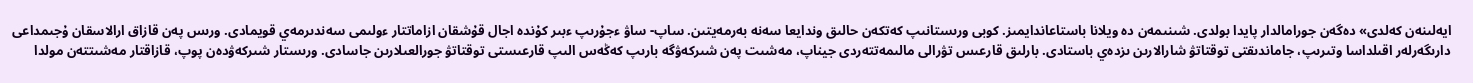ايەلىنەن كەلدى» دەگەن جورامالدار پايدا بولدى. شىنىمەن دە ويلانا باستاعاندايمىز. كوبى ورىستانىپ كەتكەن حالىق وندايعا سەنە بەرمەيتىن. ساپ- ساۋ ءجۇرىپ ءبىر كۇندە اجال قۇشقان ازاماتتار ءولىمى سەندىرمەي قويمادى. ورىس پەن قازاق ارالاسقان ۇجىمداعى دارىگەرلەر اقىلداسا وتىرىپ، جاماندىقتى توقتاتۋ شارالارىن ىزدەي باستادى. بارلىق قارعىس تۋرالى مالىمەتتەردى جيناپ، مەشىت پەن شىركەۋگە بارىپ كەڭەس الىپ قارعىستى توقتاتۋ جورالعىلارىن جاسادى. ورىستار شىركەۋدەن پوپ، قازاقتار مەشىتتەن مولدا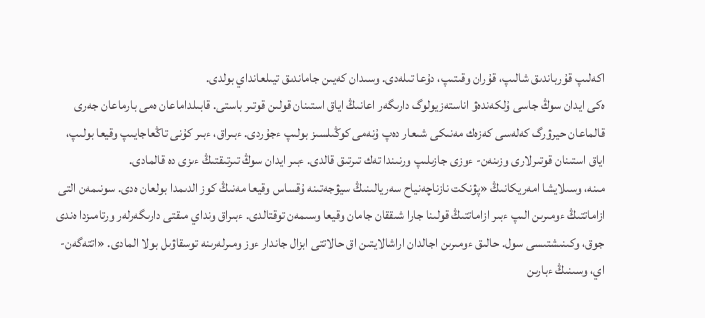اكەلىپ قۇرباندىق شالىپ، قۇران وقىتىپ، دۇعا تىلەدى. وسىدان كەيىن جاماندىق تيىلعانداي بولدى.
ەكى ايدان سوڭ جاسى ۇلكەندەۋ اناستەزيولوگ دارىگەر اعانىڭ اياق استىنان قولىن قوتىر باستى. قابىلداماعان ەمى بارماعان جەرى قالماعان حيرۋرگ كەلەسى كەزەك مەنىكى شىعار دەپ ۇنەمى كوڭىلسىز بولىپ ءجۇردى. ءبىراق، ءبىر كۇنى تاڭعاجايىپ وقيعا بولىپ، اياق استىنان قوتىرلارى وزىنەن- ءوزى جازىلىپ ورنىندا تەك تىرتىق قالدى. ءبىر ايدان سوڭ تىرتىقتىڭ ءىزى دە قالمادى.
مىنە، وسىلايشا امەريكانىڭ «پۋنكت نازناچەنياح سەريالىنىڭ سيۋجەتىنە ۇقساس وقيعا مەنىڭ كوز الدىمدا بولعان ەدى. سونىمەن التى ازاماتتىڭ ءومىرىن الىپ ءبىر ازاماتتىڭ قولىنا جارا شىققان جامان وقيعا وسىمەن توقتالدى. ءبىراق ونداي مىقتى دارىگەرلەر ورتامىزدا ەندى جوق، وكىنىشتىسى سول. حالىق ءومىرىن اجالدان اراشالايتىن اق حالاتتى ابزال جاندار ءوز ومىرلەرىنە توسقاۋىل بولا المادى. «اتتەگەن- اي، وسىنىڭ ءبارىن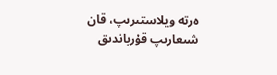ەرتە ويلاستىرىپ، قان شىعارىپ قۇرباندىق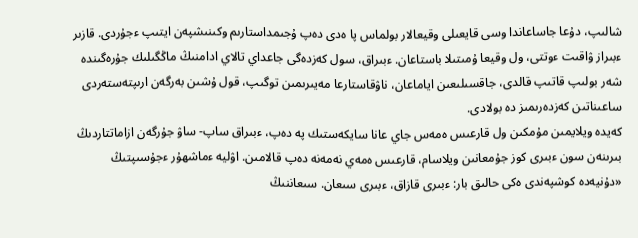شالىپ، دۇعا جاساعاندا وسى قايعىلى وقيعالار بولماس پا ەدى دەپ ۇجىمداستارىم وكىنىشپەن ايتىپ ءجۇردى. قازىر ءبىراز ۋاقىت ءوتتى، ول وقيعا ۇمىتىلا باستاعان. ءبىراق، سول كەزدەگى جاعداي تالاي ادامنىڭ ماڭگىلىك جۇرەگىندە شەر بولىپ قاتىپ قالدى، جاقسىلىعىن اياماعان، ناۋقاستارعا مەيىرىمىن توگىپ، قول ۇشىن بەرگەن ارىپتەستەردى ساعىناتىن كەزدەرىمىز دە بولادى.
كەيدە ويلايمىن مۇمكىن ول قارعىس ەمەس جاي عانا سايكەستىك پە دەپ، ءبىراق ساپ- ساۋ جۇرگەن ازاماتتاردىڭ بىرىنەن سون ءبىرى كوز جۇمعانىن ويلاسام، قارعىس ەمەي نەمەنە دەپ قالامىن. اۋليە ءماشھۇر ءجۇسىپتىڭ «دۇنيەدە كوشپەندى ەكى حالىق بار: ءبىرى قازاق، ءبىرى سىعان. سىعاننىڭ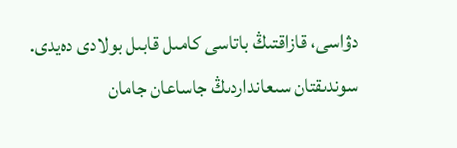دۋاسى، قازاقتىڭ باتاسى كامىل قابىل بولادى دەيدى. سوندىقتان سىعانداردىڭ جاساعان جامان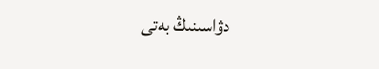دۋاسىنىڭ بەتى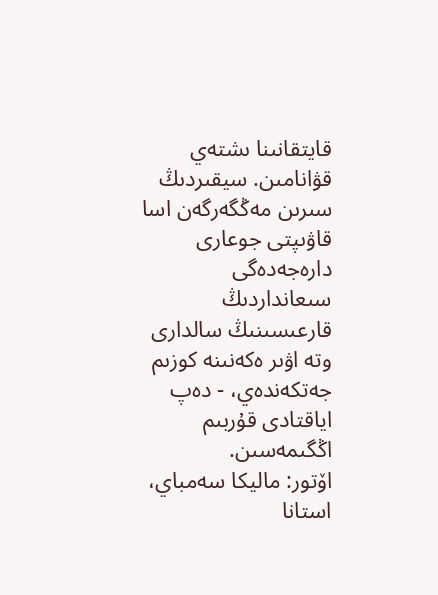قايتقانىنا ىشتەي قۋانامىن. سيقىردىڭ سىرىن مەڭگەرگەن اسا قاۋىپتى جوعارى دارەجەدەگى سىعانداردىڭ قارعىسىنىڭ سالدارى وتە اۋىر ەكەنىنە كوزىم جەتكەندەي، - دەپ اياقتادى قۇربىم اڭگىمەسىن.
اۆتور: ماليكا سەمباي، استانا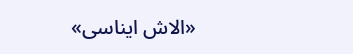«الاش ايناسى»